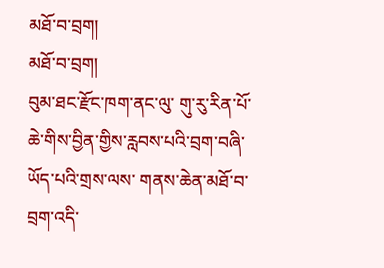མཐོ་བ་བྲག།
མཐོ་བ་བྲག།
བུམ་ཐང་རྫོང་ཁག་ནང་ལུ་ གུ་རུ་རིན་པོ་ཆེ་གིས་བྱིན་གྱིས་རླབས་པའི་བྲག་བཞི་ཡོད་པའི་གྲས་ལས་ གནས་ཆེན་མཐོ་བ་བྲག་འདི་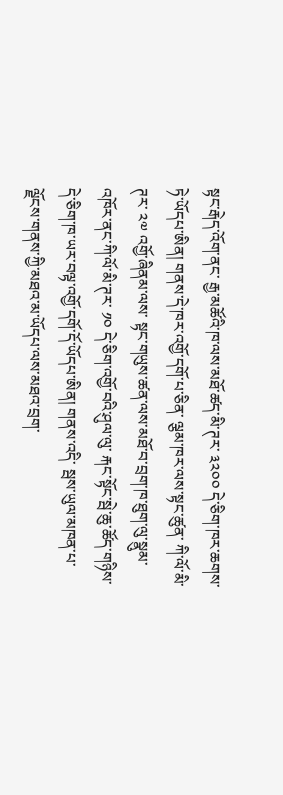སྟང་རྒེད་འོག་ནང་ རྒྱ་མཚོའི་ཁ་ལས་མཐོ་ཚད་མི་ཊར་ ༣༢༠༠ དེ་ཅིག་ཁར་ཆགས་ཏེ་ཡོདཔ་ཨིན། གནས་དེ་ཁར་འགྱོ་དགོ་པ་ཅིན་ ལྕམ་ཁར་ལས་སྟང་ཚུན་ ཀི་ལོ་མི་ཊར་ ༢༧ འགྱོ་ཞིནམ་ལས་ སྟང་གཡུས་ཚན་ལས་མཐོ་བ་བྲག་ཁ་ཐུག་ལུ་སྣུམ་འཁོར་ནང་ཀི་ལོ་མི་ཊར་ ༡༠ དེ་ཅིག་འགྱོ་བའི་ཤུལ་ལུ་ རྐང་སྟོང་སྦེ་ཆུ་ཚོད་གཉིས་དེ་ཅིག་ཁ་ཡར་བལྟ་འགྱོ་དགོ་དོ་ཡོདཔ་ཨིན། གནས་འདི་ སྦས་ཡུལ་མཁན་པ་ལྗོངས་གནས་ཀྱི་མཐའ་མ་ཡོདཔ་ལས་མཐའ་བྲག་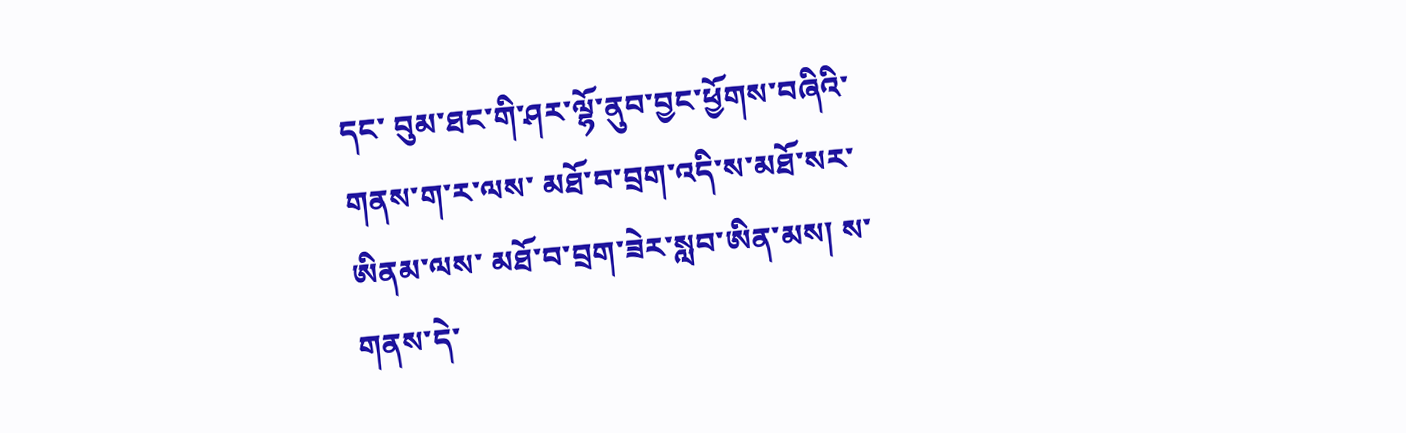དང་ བུམ་ཐང་གི་ཤར་ལྷོ་ནུབ་བྱང་ཕྱོགས་བཞིའི་གནས་ག་ར་ལས་ མཐོ་བ་བྲག་འདི་ས་མཐོ་སར་ཨིནམ་ལས་ མཐོ་བ་བྲག་ཟེར་སླབ་ཨིན་མས། ས་གནས་དེ་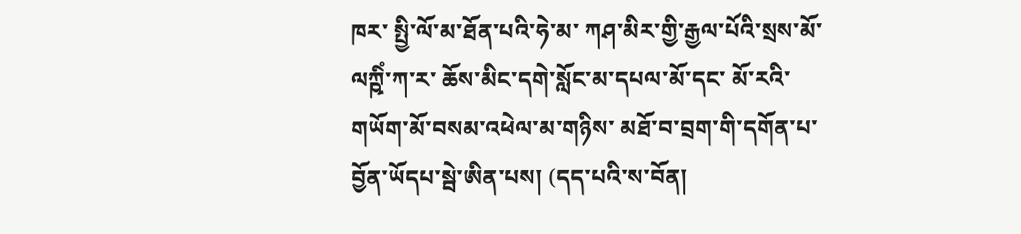ཁར་ སྤྱི་ལོ་མ་ཐོན་པའི་ཧེ་མ་ ཀཤ་མིར་གྱི་རྒྱལ་པོའི་སྲས་མོ་ ལཀྵིཾ་ཀ་ར་ ཆོས་མིང་དགེ་སློང་མ་དཔལ་མོ་དང་ མོ་རའི་གཡོག་མོ་བསམ་འཕེལ་མ་གཉིས་ མཐོ་བ་བྲག་གི་དགོན་པ་བྱོན་ཡོདཔ་སྦེ་ཨིན་པས། (དད་པའི་ས་བོན།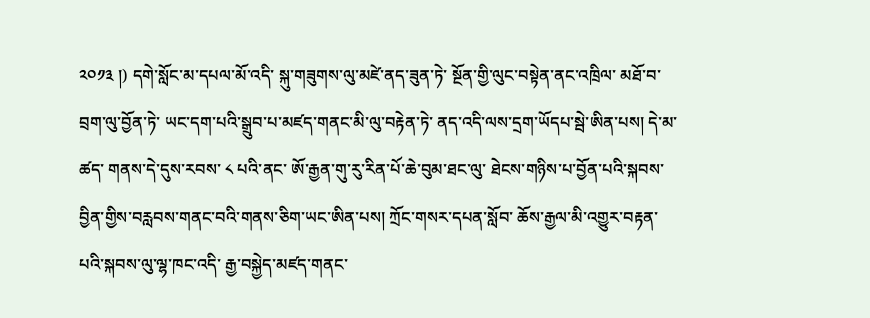༢༠༡༣ །) དགེ་སློང་མ་དཔལ་མོ་འདི་ སྐུ་གཟུགས་ལུ་མཛེ་ནད་ཟུན་ཏེ་ སྔོན་གྱི་ལུང་བསྟེན་ནང་འཁྲིལ་ མཐོ་བ་བྲག་ལུ་བྱོན་ཏེ་ ཡང་དག་པའི་སྒྲུབ་པ་མཛད་གནང་མི་ལུ་བརྟེན་ཏེ་ ནད་འདི་ལས་དྲག་ཡོདཔ་སྦེ་ཨིན་པས། དེ་མ་ཚད་ གནས་དེ་དུས་རབས་ ༨ པའི་ནང་ ཨོ་རྒྱན་གུ་རུ་རིན་པོ་ཆེ་བུམ་ཐང་ལུ་ ཐེངས་གཉིས་པ་བྱོན་པའི་སྐབས་བྱིན་གྱིས་བརླབས་གནང་བའི་གནས་ཅིག་ཡང་ཨིན་པས། ཀྲོང་གསར་དཔན་སློབ་ ཆོས་རྒྱལ་མི་འགྱུར་བརྟན་པའི་སྐབས་ལུ་ལྷ་ཁང་འདི་ རྒྱ་བསྐྱེད་མཛད་གནང་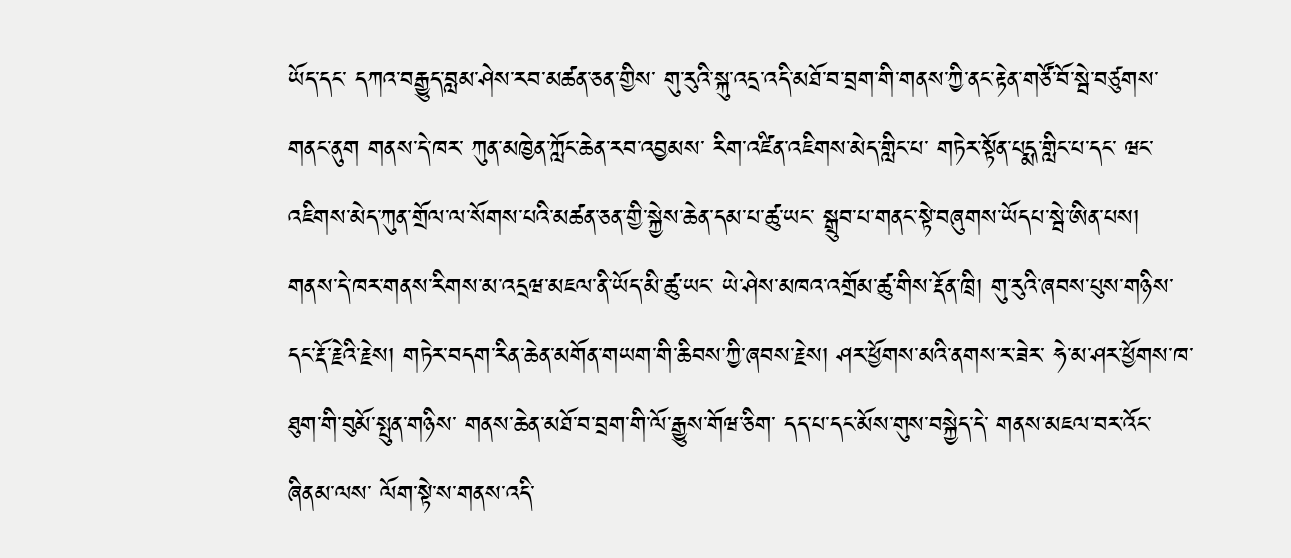ཡོད་དང་ དཀའ་བརྒྱུད་བླམ་ཤེས་རབ་མཚན་ཅན་གྱིས་ གུ་རུའི་སྐུ་འདྲ་འདི་མཐོ་བ་བྲག་གི་གནས་ཀྱི་ནང་རྟེན་གཙོ་བོ་སྦེ་བཙུགས་གནང་ནུག གནས་དེ་ཁར་ ཀུན་མཁྱེན་ཀློང་ཆེན་རབ་འབྱམས་ རིག་འཛིན་འཇིགས་མེད་གླིང་པ་ གཏེར་སྟོན་པདྨ་གླིང་པ་དང་ ཝང་འཇིགས་མེད་ཀུན་གྲོལ་ལ་སོགས་པའི་མཚན་ཅན་གྱི་སྐྱེས་ཆེན་དམ་པ་ཚུ་ཡང་ སྒྲུབ་པ་གནང་སྟེ་བཞུགས་ཡོདཔ་སྦེ་ཨིན་པས།
གནས་དེ་ཁར་གནས་རིགས་མ་འདྲཝ་མཇལ་ནི་ཡོད་མི་ཚུ་ཡང་ ཡེ་ཤེས་མཁའ་འགྲོམ་ཚུ་གིས་རྡོན་ཁྲི། གུ་རུའི་ཞབས་པུས་གཉིས་དང་རྡོ་རྗེའི་རྗེས། གཏེར་བདག་རིན་ཆེན་མགོན་གཡག་གི་ཆིབས་ཀྱི་ཞབས་རྗེས། ཤར་ཕྱོགས་མའི་ནགས་ར་ཟེར་ ཧེ་མ་ཤར་ཕྱོགས་ཁ་ཐུག་གི་བུམོ་སྤུན་གཉིས་ གནས་ཆེན་མཐོ་བ་བྲག་གི་ལོ་རྒྱུས་གོཝ་ཅིག་ དད་པ་དང་མོས་གུས་བསྐྱེད་དེ་ གནས་མཇལ་བར་འོང་ཞིནམ་ལས་ ལོག་སྟེ་ས་གནས་འདི་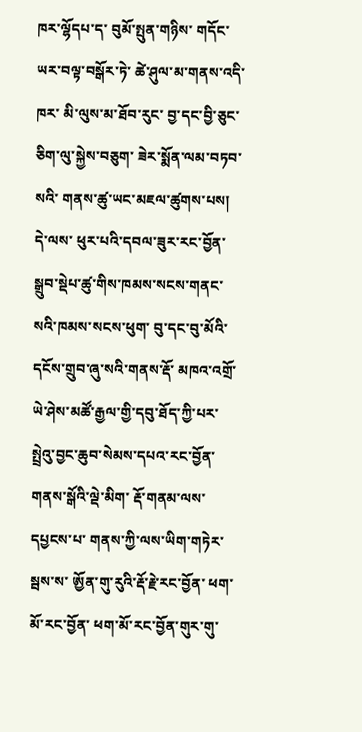ཁར་ལྷོདཔ་ད་ བུམོ་སྤུན་གཉིས་ གདོང་ཡར་བལྟ་བསྒོར་ཏེ་ ཚེ་ཤུལ་མ་གནས་འདི་ཁར་ མི་ལུས་མ་ཐོབ་རུང་ བྱ་དང་བྱི་ཅུང་ཅིག་ལུ་སྐྱེས་བཅུག་ ཟེར་སྨོན་ལམ་བཏབ་སའི་ གནས་ཚུ་ཡང་མཇལ་ཚུགས་པས། དེ་ལས་ ཕུར་པའི་དབལ་ཟུར་རང་བྱོན་ སྒྲུབ་སྡེཔ་ཚུ་གིས་ཁམས་སངས་གནང་སའི་ཁམས་སངས་ཕུག་ བུ་དང་བུ་མོའི་དངོས་གྲུབ་ཞུ་སའི་གནས་རྡོ་ མཁའ་འགྲོ་ཡེ་ཤེས་མཚོ་རྒྱལ་གྱི་དབུ་ཐོད་ཀྱི་པར་ སྤྲེའུ་བྱང་ཆུབ་སེམས་དཔའ་རང་བྱོན་ གནས་སྒོའི་ལྡེ་མིག་ རྡོ་གནམ་ལས་དཔྱངས་པ་ གནས་ཀྱི་ལས་ཡིག་གཏེར་སྦས་ས་ ཨྱོན་གུ་རུའི་རྡོ་རྗེ་རང་བྱོན་ ཕག་མོ་རང་བྱོན་ ཕག་མོ་རང་བྱོན་གུར་གུ་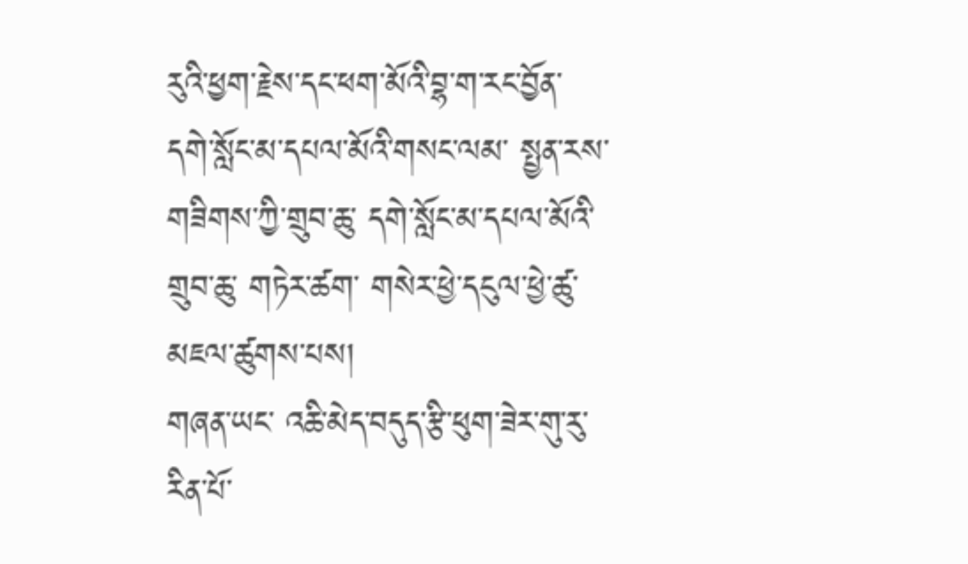རུའི་ཕྱག་རྗེས་དང་ཕག་མོའི་བྷ་ག་རང་བྱོན་ དགེ་སློང་མ་དཔལ་མོའི་གསང་ལམ་ སྤྱན་རས་གཟིགས་ཀྱི་གྲུབ་ཆུ་ དགེ་སློང་མ་དཔལ་མོའི་གྲུབ་ཆུ་ གཏེར་ཚག་ གསེར་ཕྱེ་དངུལ་ཕྱེ་ཚུ་མཇལ་ཚུགས་པས།
གཞན་ཡང་ འཆི་མེད་བདུད་རྩི་ཕུག་ཟེར་གུ་རུ་རིན་པོ་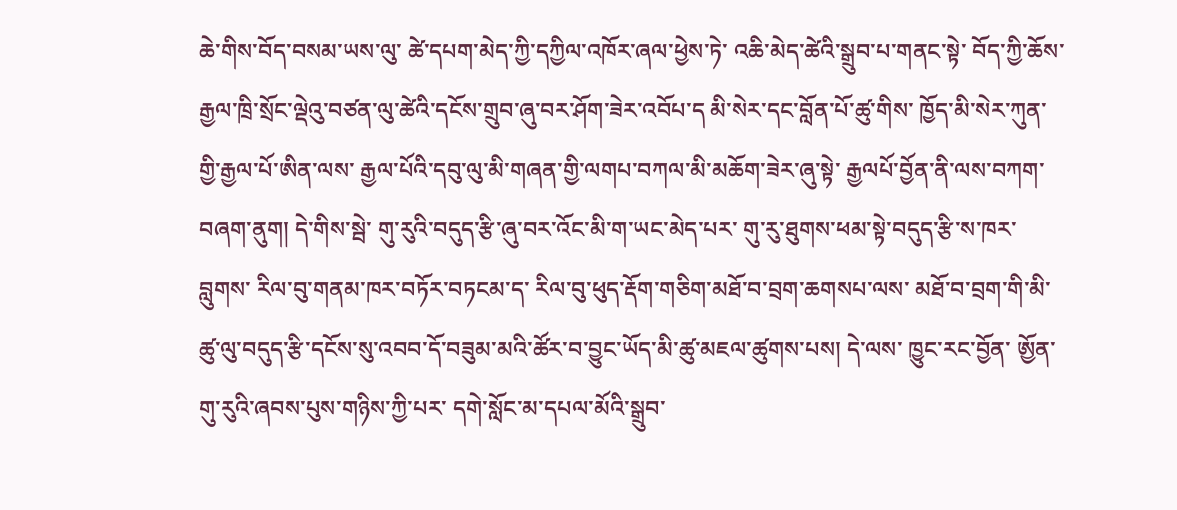ཆེ་གིས་བོད་བསམ་ཡས་ལུ་ ཚེ་དཔག་མེད་ཀྱི་དཀྱིལ་འཁོར་ཞལ་ཕྱེས་ཏེ་ འཆི་མེད་ཚེའི་སྒྲུབ་པ་གནང་སྟེ་ བོད་ཀྱི་ཆོས་རྒྱལ་ཁྲི་སྲོང་ལྡེའུ་བཙན་ལུ་ཚེའི་དངོས་གྲུབ་ཞུ་བར་ཤོག་ཟེར་འབོཔ་ད མི་སེར་དང་བློན་པོ་ཚུ་གིས་ ཁྱོད་མི་སེར་ཀུན་གྱི་རྒྱལ་པོ་ཨིན་ལས་ རྒྱལ་པོའི་དབུ་ལུ་མི་གཞན་གྱི་ལགཔ་བཀལ་མི་མཆོག་ཟེར་ཞུ་སྟེ་ རྒྱལཔོ་བྱོན་ནི་ལས་བཀག་བཞག་ནུག། དེ་གིས་སྦེ་ གུ་རུའི་བདུད་རྩི་ཞུ་བར་འོང་མི་ག་ཡང་མེད་པར་ གུ་རུ་ཐུགས་ཕམ་སྟེ་བདུད་རྩི་ས་ཁར་བླུགས་ རིལ་བུ་གནམ་ཁར་བཏོར་བཏངམ་ད་ རིལ་བུ་ཕུད་རྡོག་གཅིག་མཐོ་བ་བྲག་ཆགསཔ་ལས་ མཐོ་བ་བྲག་གི་མི་ཚུ་ལུ་བདུད་རྩི་དངོས་སུ་འབབ་དོ་བཟུམ་མའི་ཚོར་བ་བྱུང་ཡོད་མི་ཚུ་མཇལ་ཚུགས་པས། དེ་ལས་ ཁྱུང་རང་བྱོན་ ཨྱོན་གུ་རུའི་ཞབས་པུས་གཉིས་ཀྱི་པར་ དགེ་སློང་མ་དཔལ་མོའི་སྒྲུབ་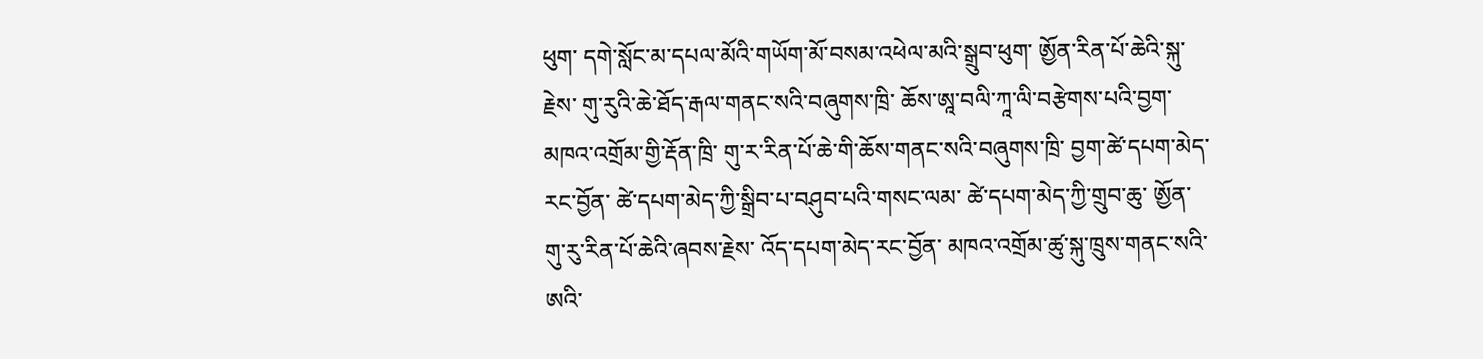ཕུག་ དགེ་སློང་མ་དཔལ་མོའི་གཡོག་མོ་བསམ་འཕེལ་མའི་སྒྲུབ་ཕུག་ ཨྱོན་རིན་པོ་ཆེའི་སྐུ་རྗེས་ གུ་རུའི་ཆེ་ཐོད་རྒལ་གནང་སའི་བཞུགས་ཁྲི་ ཆོས་ཨཱ་བལི་ཀཱ་ལི་བརྩེགས་པའི་བྱག་ མཁའ་འགྲོམ་གྱི་རྡོན་ཁྲི་ གུ་ར་རིན་པོ་ཆེ་གི་ཆོས་གནང་སའི་བཞུགས་ཁྲི་ བྱག་ཚེ་དཔག་མེད་རང་བྱོན་ ཚེ་དཔག་མེད་ཀྱི་སྒྲིབ་པ་བཤུབ་པའི་གསང་ལམ་ ཚེ་དཔག་མེད་ཀྱི་གྲུབ་ཆུ་ ཨྱོན་གུ་རུ་རིན་པོ་ཆེའི་ཞབས་རྗེས་ འོད་དཔག་མེད་རང་བྱོན་ མཁའ་འགྲོམ་ཚུ་སྐུ་ཁྲུས་གནང་སའི་ཨའི་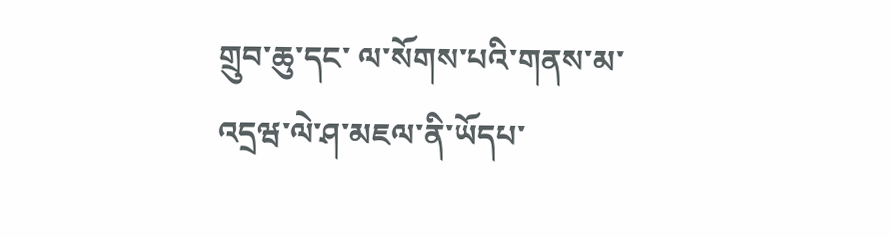གྲུབ་ཆུ་དང་ ལ་སོགས་པའི་གནས་མ་འདྲཝ་ལེ་ཤ་མཇལ་ནི་ཡོདཔ་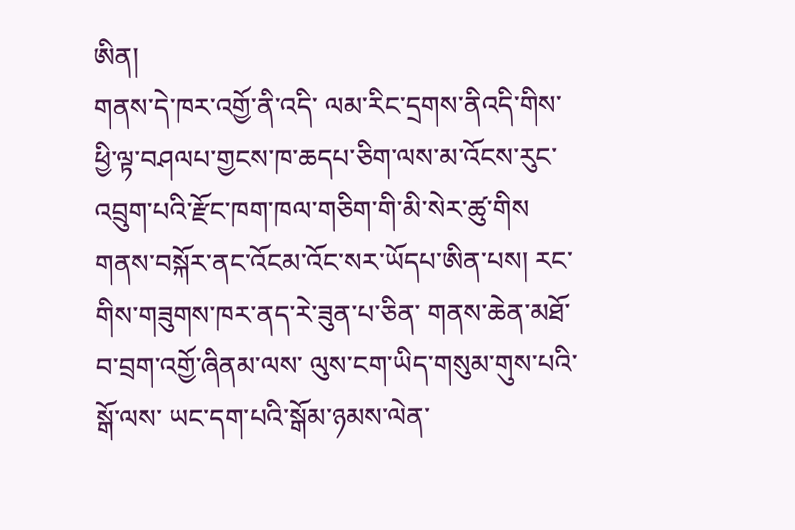ཨིན།
གནས་དེ་ཁར་འགྱོ་ནི་འདི་ ལམ་རིང་དྲགས་ནིའདི་གིས་ ཕྱི་ལྟ་བཤལཔ་གྱངས་ཁ་ཆདཔ་ཅིག་ལས་མ་འོངས་རུང་ འབྲུག་པའི་རྫོང་ཁག་ཁལ་གཅིག་གི་མི་སེར་ཚུ་གིས གནས་བསྐོར་ནང་འོངམ་འོང་སར་ཡོདཔ་ཨིན་པས། རང་གིས་གཟུགས་ཁར་ནད་རེ་ཟུན་པ་ཅིན་ གནས་ཆེན་མཐོ་བ་བྲག་འགྱོ་ཞིནམ་ལས་ ལུས་ངག་ཡིད་གསུམ་གུས་པའི་སྒོ་ལས་ ཡང་དག་པའི་སྒོམ་ཉམས་ལེན་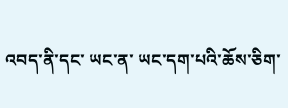འབད་ནི་དང་ ཡང་ན་ ཡང་དག་པའི་ཆོས་ཅིག་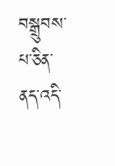བསྒྲུབས་པ་ཅིན་ ནད་འདི་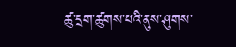ཚུ་དྲག་ཚུགས་པའི་ནུས་ཤུགས་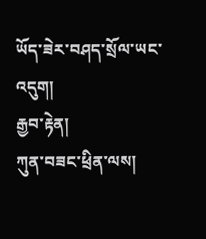ཡོད་ཟེར་བཤད་སྲོལ་ཡང་འདུག།
རྒྱབ་རྟེན།
ཀུན་བཟང་ཕྲིན་ལས།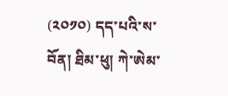(༢༠༡༠) དད་པའི་ས་བོན། ཐིམ་ཕུ། ཀེ་ཨེམ་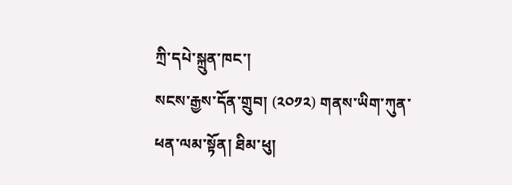ཀྲི་དཔེ་སྐྲུན་ཁང་།
སངས་རྒྱས་དོན་གྲུབ། (༢༠༡༢) གནས་ཡིག་ཀུན་ཕན་ལམ་སྟོན། ཐིམ་ཕུ།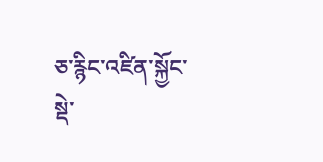ཅ་རྙིང་འཛིན་སྐྱོང་སྡེ་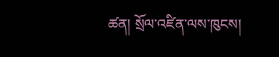ཚན། སྲོལ་འཛིན་ལས་ཁུངས།